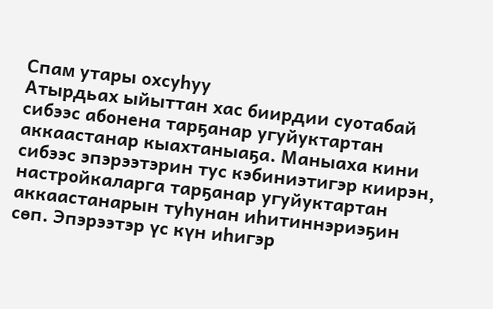Спам утары охсуһуу
Атырдьах ыйыттан хас биирдии суотабай сибээс абонена тарҕанар угуйуктартан аккаастанар кыахтаныаҕа. Маныаха кини сибээс эпэрээтэрин тус кэбиниэтигэр киирэн, настройкаларга тарҕанар угуйуктартан аккаастанарын туһунан иһитиннэриэҕин сөп. Эпэрээтэр үс күн иһигэр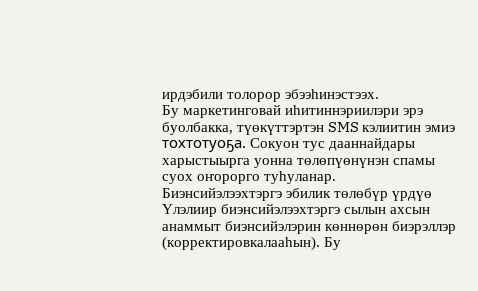ирдэбили толорор эбээһинэстээх.
Бу маркетинговай иһитиннэриилэри эрэ буолбакка, түөкүттэртэн SMS кэлиитин эмиэ тохтотуоҕа. Сокуон тус дааннайдары харыстыырга уонна төлөпүөнүнэн спамы суох оҥорорго туһуланар.
Биэнсийэлээхтэргэ эбилик төлөбүр үрдүө
Үлэлиир биэнсийэлээхтэргэ сылын ахсын анаммыт биэнсийэлэрин көннөрөн биэрэллэр (корректировкалааһын). Бу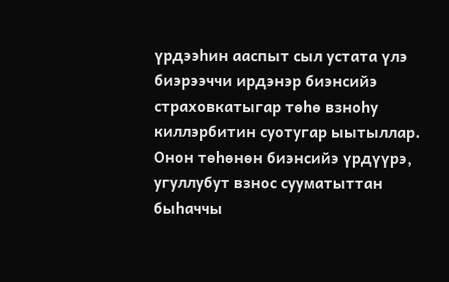үрдээһин ааспыт сыл устата үлэ биэрээччи ирдэнэр биэнсийэ страховкатыгар төһө взноһу киллэрбитин суотугар ыытыллар. Онон төһөнөн биэнсийэ үрдүүрэ, угуллубут взнос сууматыттан быһаччы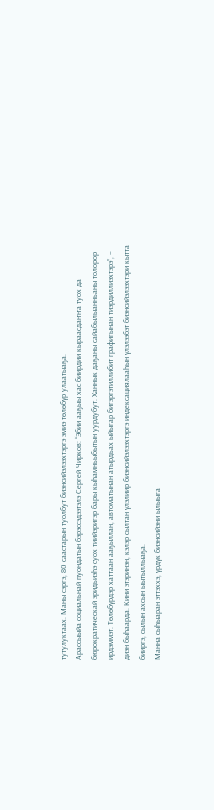тутулуктаах. Маны сэргэ, 80 саастарын туолбут биэнсийэлээхтэргэ эмиэ төлөбүр улаатыаҕа.
Арассыыйа социальнай пуондатын бэрэссэдээтэлэ Сергей Чирков: “Эбии ааҕыы хас биирдии кыраасдаҥҥа туох да бюрократическай эридьиэһэ суох тиийэригэр бары кыһамньыбытын уурдубут. Ханнык даҕаны сайабылыанньаны толорор ирдэммэт. Төлөбүрдэр хаттаан ааҕыллан, автоматынан атырдьах ыйыгар бигэргэтиллибит графигынан тиэрдиллиэхтэрэ”, – диэн быһаарда. Кини этэринэн, кэлэр сылтан үлэлиир биэнсийэлээхтэргэ индексациялааһын үлэлээбэт биэнсийэлээхтэри кытта бииргэ, сылын ахсын ыытыллыаҕа.
Манна сыһыаран эттэххэ, үрдүк биэнсийэни ылыыга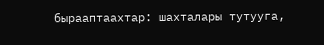бырааптаахтар: шахталары тутууга,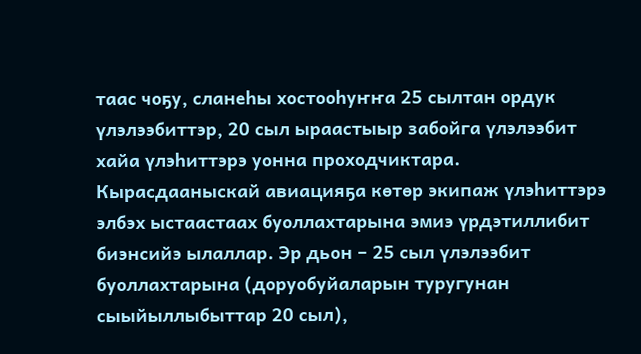таас чоҕу, сланеһы хостооһуҥҥа 25 сылтан ордук үлэлээбиттэр, 20 сыл ыраастыыр забойга үлэлээбит хайа үлэһиттэрэ уонна проходчиктара. Кырасдааныскай авиацияҕа көтөр экипаж үлэһиттэрэ элбэх ыстаастаах буоллахтарына эмиэ үрдэтиллибит биэнсийэ ылаллар. Эр дьон – 25 сыл үлэлээбит буоллахтарына (доруобуйаларын туругунан сыыйыллыбыттар 20 сыл),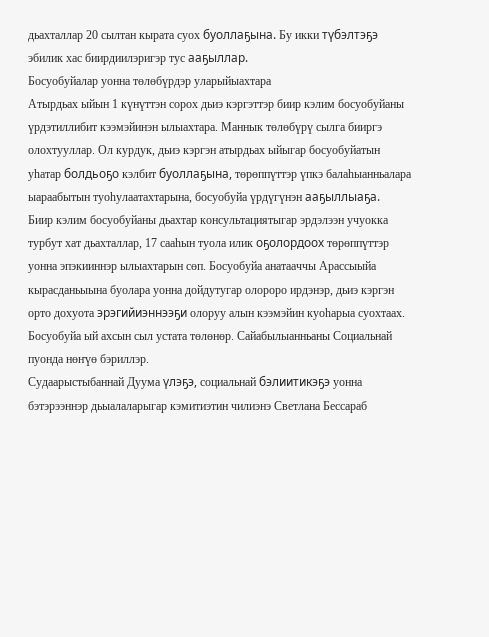дьахталлар 20 сылтан кырата суох буоллаҕына. Бу икки түбэлтэҕэ эбилик хас биирдиилэригэр тус ааҕыллар.
Босуобуйалар уонна төлөбүрдэр уларыйыахтара
Атырдьах ыйын 1 күнүттэн сорох дьиэ кэргэттэр биир кэлим босуобуйаны үрдэтиллибит кээмэйинэн ылыахтара. Маннык төлөбүрү сылга бииргэ олохтууллар. Ол курдук, дьиэ кэргэн атырдьах ыйыгар босуобуйатын уһатар болдьоҕо кэлбит буоллаҕына, төрөппүттэр үпкэ балаһыанньалара ыараабытын туоһулаатахтарына, босуобуйа үрдүгүнэн ааҕыллыаҕа.
Биир кэлим босуобуйаны дьахтар консультациятыгар эрдэлээн учуокка турбут хат дьахталлар, 17 сааһын туола илик оҕолордоох төрөппүттэр уонна эпэкииннэр ылыахтарын сөп. Босуобуйа анатааччы Арассыыйа кырасданьыына буолара уонна дойдутугар олороро ирдэнэр, дьиэ кэргэн орто дохуота эрэгийиэннээҕи олоруу алын кээмэйин куоһарыа суохтаах. Босуобуйа ый ахсын сыл устата төлөнөр. Сайабылыанньаны Социальнай пуонда нөҥүө бэриллэр.
Судаарыстыбаннай Дуума үлэҕэ, социальнай бэлиитикэҕэ уонна бэтэрээннэр дьыалаларыгар кэмитиэтин чилиэнэ Светлана Бессараб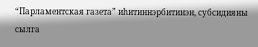“Парламентская газета” иһитиннэрбитинэн, субсидияны сылга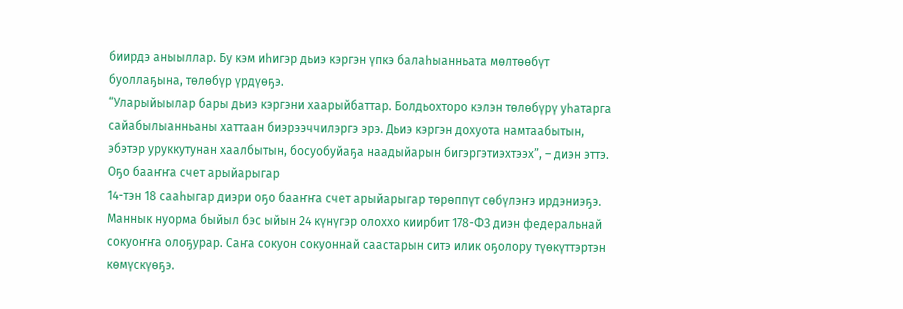биирдэ аныыллар. Бу кэм иһигэр дьиэ кэргэн үпкэ балаһыанньата мөлтөөбүт буоллаҕына, төлөбүр үрдүөҕэ.
“Уларыйыылар бары дьиэ кэргэни хаарыйбаттар. Болдьохторо кэлэн төлөбүрү уһатарга сайабылыанньаны хаттаан биэрээччилэргэ эрэ. Дьиэ кэргэн дохуота намтаабытын, эбэтэр уруккутунан хаалбытын, босуобуйаҕа наадыйарын бигэргэтиэхтээх”, – диэн эттэ.
Оҕо бааҥҥа счет арыйарыгар
14-тэн 18 сааһыгар диэри оҕо бааҥҥа счет арыйарыгар төрөппүт сөбүлэҥэ ирдэниэҕэ. Маннык нуорма быйыл бэс ыйын 24 күнүгэр олоххо киирбит 178-ФЗ диэн федеральнай сокуоҥҥа олоҕурар. Саҥа сокуон сокуоннай саастарын ситэ илик оҕолору түөкүттэртэн көмүскүөҕэ.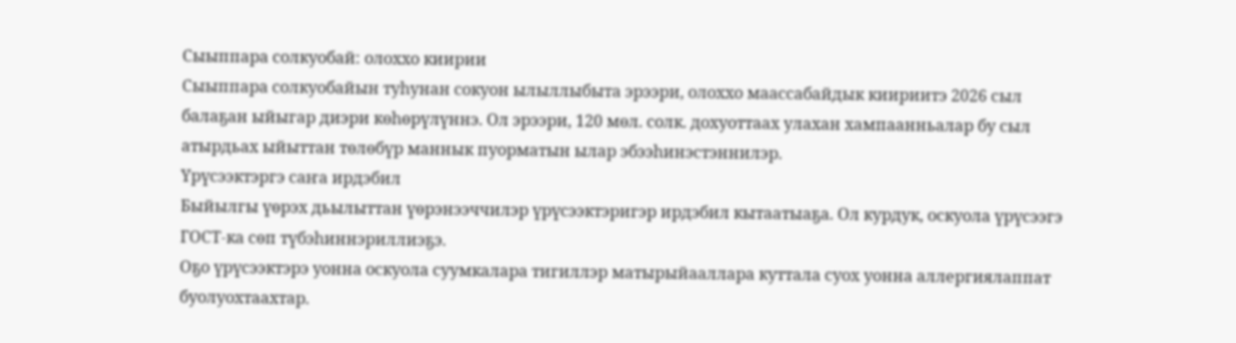Сыыппара солкуобай: олоххо киирии
Сыыппара солкуобайын туһунан сокуон ылыллыбыта эрээри, олоххо маассабайдык киириитэ 2026 сыл балаҕан ыйыгар диэри көһөрүлүннэ. Ол эрээри, 120 мөл. солк. дохуоттаах улахан хампаанньалар бу сыл атырдьах ыйыттан төлөбүр маннык пуорматын ылар эбээһинэстэннилэр.
Үрүсээктэргэ саҥа ирдэбил
Быйылгы үөрэх дьылыттан үөрэнээччилэр үрүсээктэригэр ирдэбил кытаатыаҕа. Ол курдук, оскуола үрүсээгэ ГОСТ-ка сөп түбэһиннэриллиэҕэ.
Оҕо үрүсээктэрэ уонна оскуола суумкалара тигиллэр матырыйааллара куттала суох уонна аллергиялаппат буолуохтаахтар.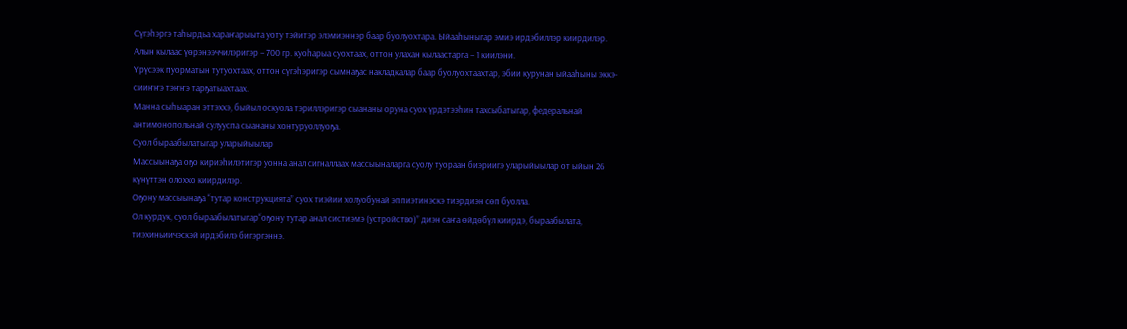Сүгэһэргэ таһырдьа хараҥарыыта уоту тэйитэр элэмиэннэр баар буолуохтара. Ыйааһыныгар эмиэ ирдэбиллэр киирдилэр. Алын кылаас үөрэнээччилэригэр – 700 гр. куоһарыа суохтаах, оттон улахан кылаастарга – 1 киилэни.
Үрүсээк пуорматын тутуохтаах, оттон сүгэһэригэр сымнаҕас накладкалар баар буолуохтаахтар, эбии курунан ыйааһыны эккэ-сииҥҥэ тэҥҥэ тарҕатыахтаах.
Манна сыһыаран эттэххэ, быйыл оскуола тэриллэригэр сыананы оруна суох үрдэтээһин тахсыбатыгар, федеральнай антимонопольнай сулууспа сыананы хонтуруоллуоҕа.
Суол быраабылатыгар уларыйыылар
Массыынаҕа оҕо кириэһилэтигэр уонна анал сигналлаах массыыналарга суолу туораан биэриигэ уларыйыылар от ыйын 26 күнүттэн олоххо киирдилэр.
Оҕону массыынаҕа “тутар конструкцията” суох тиэйии холуобунай эппиэтинэскэ тиэрдиэн сөп буолла.
Ол курдук, суол быраабылатыгар“оҕону тутар анал систиэмэ (устройство)” диэн саҥа өйдөбүл киирдэ, быраабылата, тиэхиньиичэскэй ирдэбилэ бигэргэннэ.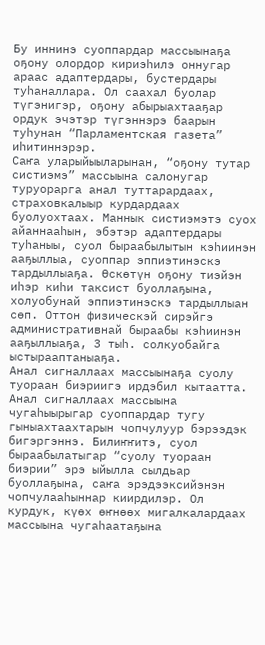Бу иннинэ суоппардар массыынаҕа оҕону олордор кириэһилэ оннугар араас адаптердары, бустердары туһаналлара. Ол саахал буолар түгэнигэр, оҕону абырыахтааҕар ордук эчэтэр түгэннэрэ баарын туһунан “Парламентская газета” иһитиннэрэр.
Саҥа уларыйыыларынан, “оҕону тутар систиэмэ” массыына салонугар туруорарга анал туттарардаах, страховкалыыр курдардаах буолуохтаах. Маннык систиэмэтэ суох айаннааһын, эбэтэр адаптердары туһаныы, суол быраабылытын кэһиинэн ааҕыллыа, суоппар эппиэтинэскэ тардыллыаҕа. Өскөтүн оҕону тиэйэн иһэр киһи таксист буоллаҕына, холуобунай эппиэтинэскэ тардыллыан сөп. Оттон физическэй сирэйгэ административнай быраабы кэһиинэн ааҕыллыаҕа, 3 тыһ. солкуобайга ыстырааптаныаҕа.
Анал сигналлаах массыынаҕа суолу туораан биэриигэ ирдэбил кытаатта. Анал сигналлаах массыына чугаһыырыгар суоппардар тугу гыныахтаахтарын чопчулуур бэрээдэк бигэргэннэ. Билиҥҥитэ, суол быраабылатыгар “суолу туораан биэрии” эрэ ыйылла сылдьар буоллаҕына, саҥа эрэдээксийэнэн чопчулааһыннар киирдилэр. Ол курдук, күөх өҥнөөх мигалкалардаах массыына чугаһаатаҕына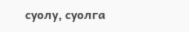суолу, суолга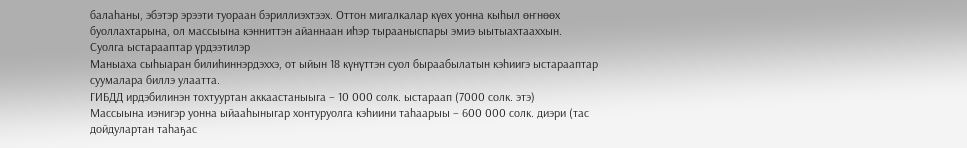балаһаны, эбэтэр эрээти туораан бэриллиэхтээх. Оттон мигалкалар күөх уонна кыһыл өҥнөөх буоллахтарына, ол массыына кэнниттэн айаннаан иһэр тырааныспары эмиэ ыытыахтааххын.
Суолга ыстарааптар үрдээтилэр
Маныаха сыһыаран билиһиннэрдэххэ, от ыйын 18 күнүттэн суол быраабылатын кэһиигэ ыстарааптар суумалара биллэ улаатта.
ГИБДД ирдэбилинэн тохтууртан аккаастаныыга – 10 000 солк. ыстараап (7000 солк. этэ)
Массыына иэнигэр уонна ыйааһыныгар хонтуруолга кэһиини таһаарыы – 600 000 солк. диэри (тас дойдулартан таһаҕас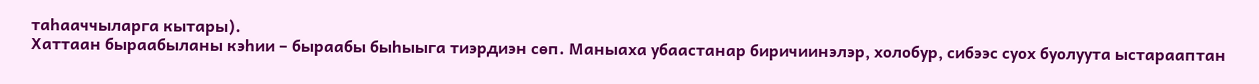таһааччыларга кытары).
Хаттаан быраабыланы кэһии – быраабы быһыыга тиэрдиэн сөп. Маныаха убаастанар биричиинэлэр, холобур, сибээс суох буолуута ыстарааптан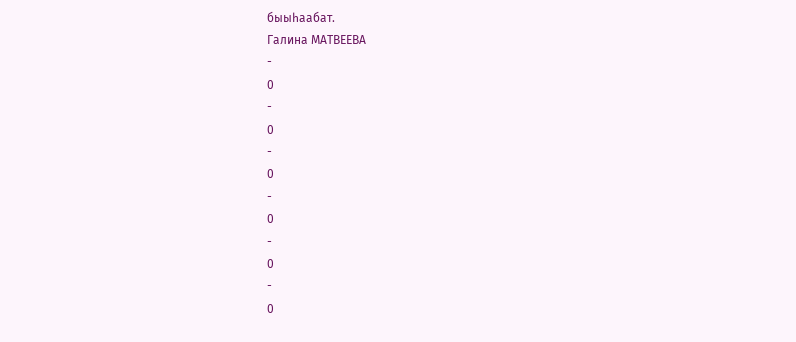быыһаабат.
Галина МАТВЕЕВА
-
0
-
0
-
0
-
0
-
0
-
0